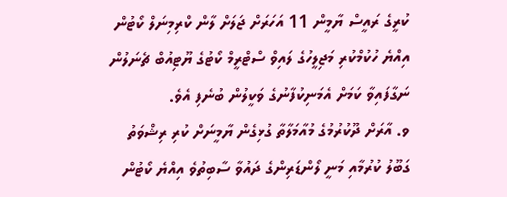ކުރީގެ ރައީސް ޔާމީން 11 އަހަރަށް ޖަލަށް ލާން ކްރިމިނަލް ކޯޓުން އިއްޔެ ހުކުމްކުރި މަޖިލީހުގެ ލައިވް ސްޓްރީމް ކޯޓުގެ ޔޫޓިއުބް ޗެނަލުން ނަގާފައިވާ ކަމަށް އެމަނިކުފާނުގެ ވަކީލުން ބުނެފި އެވެ.
ވ. އާރަށް ދޫކުރުމުގެ މުއާމަލާތާ ގުޅިގެން ޔާމީނަށް ކުރި ރިޝްވަތު ގަބޫލު ކުރުމާއި މަނީ ލޯންޑަރިންގެ ދައުވާ ސާބިތުވެ އިއްޔެ ކޯޓުން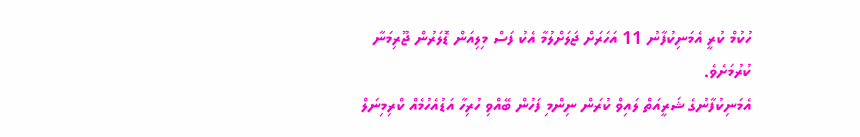ހުކުމް ކުރީ އެމަނިކުފާނު 11 އަހަރަށް ޖަލަށްލުމާ އެކު ފަސް މިލިއަން ޑޮލަރުން ޖޫރިމަނާ ކުރުމަށެވެ.
އެމަނިކުފާނުގެ ޝަރީއަތް ލައިވް ކުރަން ނިންމި ފަހުން ބޭއްވި ހުރިހާ އަޑުއެހުމެއް ކްރިމިނަލް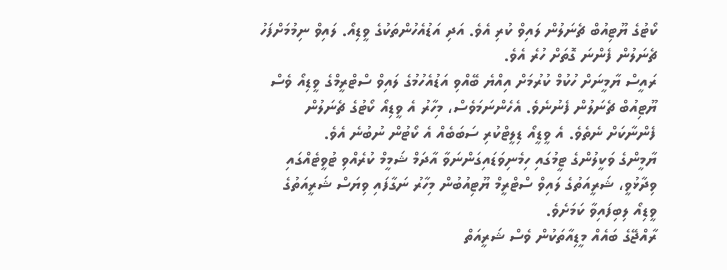ކޯޓުގެ ޔޫޓިއުބް ޗެނަލުން ލައިވް ކުރި އެވެ. އަދި އަޑުއެހުންތަކުގެ ވީޑިއޯ. ލައިވް ނިމުމަށްފަހު ޗެނަލުން ފެންނަ ގޮތަށް ހުރެ އެވެ.
ރައީސް ޔާމީނަށް ހުކުމް ކުރުމަށް އިއްޔެ ބޭއްވި އަޑުއެހުމުގެ ލައިވް ސްޓްރީމްގެ ވީޑިއޯ ވެސް ޔޫޓިއުބް ޗެނަލުން ފެނުނެވެ. އެހެންނަމަވެސް، މިހާރު އެ ވީޑިއޯ ކޯޓުގެ ޗެނަލުން ފެންނާކަށް ނެތެވެ. އެ ވީޑީއޯ ޑިލީޓްކުރި ސަބަބެއް އެ ކޯޓުން ނުބުނެ އެވެ.
ޔާމީންގެ ވަކީލުންގެ ޓީމުގައި ހިމެނިވަޑައިގަންނަވާ އާދަމް ޝަމީމް ކުރެއްވި ޓުވީޓެއްގައި ވިދާޅުވީ، ޝަރީއަތުގެ ލައިވް ސްޓްރީމް ޔޫޓިއުބުން މިހާރު ނަގާފައި ވިޔަސް ޝަރީއަތުގެ ވީޑިއޯ ލިބިފައިވާ ކަމަށެވެ.
ރާއްޖޭގެ ބައެއް މީޑިއާތަކުން ވެސް ޝަރީއަތް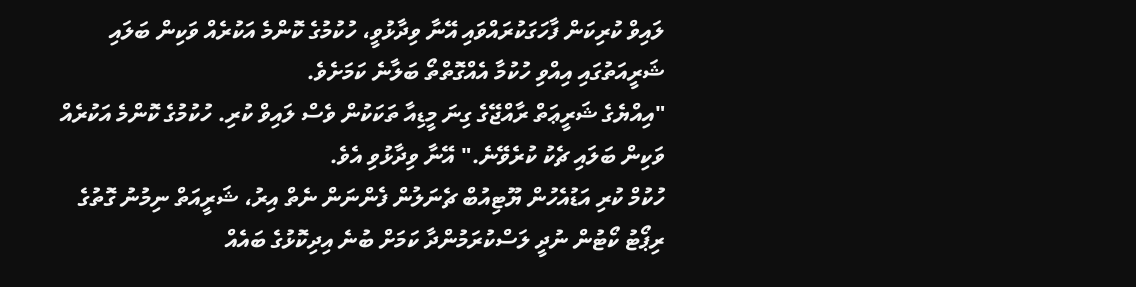ލައިވް ކުރިކަން ފާހަގަކުރައްވައި އޭނާ ވިދާޅުވީ، ހުކުމުގެ ކޮންމެ އަކުރެއް ވަކިން ބަލައި ޝަރީއަތުގައި އިއްވި ހުކުމާ އެއްގޮތްތޯ ބަލާނެ ކަމަށެވެ.
"އިއްޔެގެ ޝަރީޢަތް ރާއްޖޭގެ ގިނަ މީޑިއާ ތަކަކުން ވެސް ލައިވް ކުރި. ހުކުމުގެ ކޮންމެ އަކުރެއް ވަކިން ބަލައި ޗެކު ކުރެވޭނެ." އޭނާ ވިދާޅުވި އެވެ.
ހުކުމް ކުރި އަޑުއެހުން ޔޫޓިއުބް ޗެނަލުން ފެންނަން ނެތް އިރު، ޝަރީއަތް ނިމުނު ގޮތުގެ ރިޕޯޓު ކޯޓުން ނުދީ ލަސްކުރަމުންދާ ކަމަށް ބުނެ އިދިކޮޅުގެ ބައެއް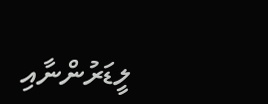ލީޑަރުންނާއި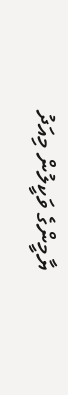ޔާމީންގެ ވަކީލުން މިއަދު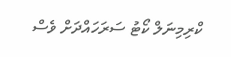ކްރިމިނަލް ކޯޓު ސަރަހައްދަށް ވެސް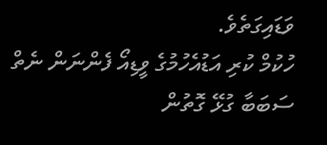ވަޑައިގަތެވެ.
ހުކުމް ކުރި އަޑުއެހުމުގެ ވީޑިއޯ ފެންނަން ނެތް ސަބަބާ ގުޅޭ ގޮތުން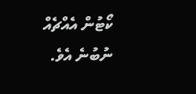ކޯޓުން އެއްޗެއް ނުބުނެ އެވެ.